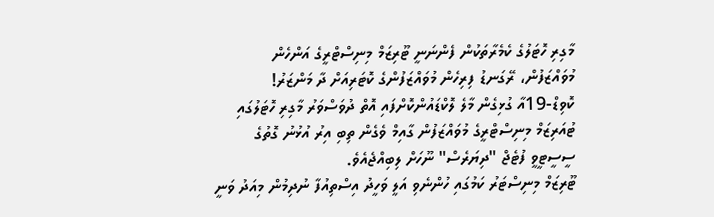މާގިރި ހޮޓަލުގެ ކެމެރާތަކުން ފެންނަނީ ޓޫރިޒަމް މިނިސްޓްރީގެ އަންހެން މުވައްޒަފުން، ރޭގަނޑު ފިރިހެން މުވައްޒަފުންގެ ކޮޓަރިއަށް ދާ މަންޒަރު!
ކޮވިޑް-19އާ ގުޅިގެން މާލެ ލޮކްޑައުންކޮށްފައި އޮތް ދުވަސްވަރު މާގިރި ހޮޓަލުގައި ޓުއަރިޒަމް މިނިސްޓްރީގެ މުވައްޒަފުން ގާއިމް ވެގެން ތިބި އިރު އުޅުނު ގޮތުގެ ސީސީޓީވީ ފުޓެޖް "ދިޔަރެސް" ނޫހަށް ލިބިއްޖެއެވެ.
ޓޫރިޒަމް މިނިސްޓަރު ކަމުގައި ހުންނެވި އަލީ ވަހީދު އިސްތިއުފާ ނުދިމުން މިއަދު ވަނީ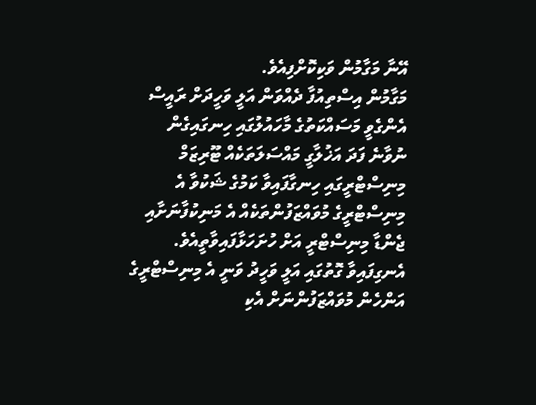އޭނާ މަގާމުން ވަކިކޮށްފިއެވެ.
މަގާމުން އިސްތިއުފާ ދެއްވަން އަލީ ވަހީދަށް ރައީސް އެންގެވީ މަސައްކަތުގެ މާހައުލުގައި ހިނގައިގެން ނުވާނެ ފަދަ އަޚުލާގީ މައްސަލަތަކެއް ޓޫރިޒަމް މިނިސްޓްރީގައި ހިނގާފައިވާ ކަމުގެ ޝަކުވާ އެ މިނިސްޓްރީގެ މުވައްޒަފުންތަކެއް އެ މަނިކުފާނަށާއި ޖެންޑާ މިނިސްޓްރީ އަށް ހުށަހަޅާފައިވާތީއެވެ.
އެނގިފައިވާ ގޮތުގައި އަލީ ވަހީދު ވަނީ އެ މިނިސްޓްރީގެ އަންހެން މުވައްޒަފުންނަށް އެކި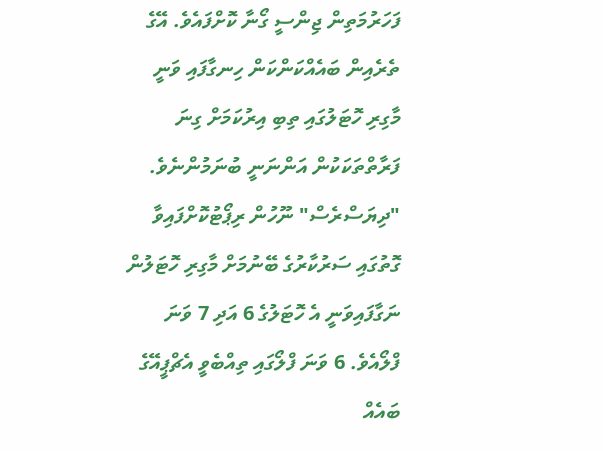ފަހަރުމަތިން ޖިންސީ ގޯނާ ކޮށްފައެވެ. އޭގެ ތެރެއިން ބައެއްކަންކަން ހިނގާފައި ވަނީ މާގިރި ހޮޓަލުގައި ތިބި އިރުކަމަށް ގިނަ ފަރާތްތަކަކުން އަންނަނީ ބުނަމުންނެވެ.
"ދިޔަސްރެސް" ނޫހުން ރިޕޯޓުކޮށްފައިވާ ގޮތުގައި ސަރުކާރުގެ ބޭނުމަށް މާގިރި ހޮޓަލުން ނަގާފައިވަނީ އެ ހޮޓަލުގެ 6 އަދި 7 ވަނަ ފްލޯއެވެ. 6 ވަނަ ފްލޯގައި ތިއްބެވީ އެޗްޕީއޭގެ ބައެއް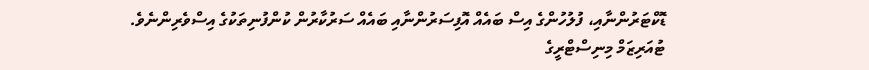ޑޮކްޓަރުންނާއި، ފުލުހުންގެ އިސް ބައެއް އޮފިސަރުންނާއި ބައެއް ސަރުކާރުން ކުންފުނިތަކުގެ އިސްވެރިންނެވެ.
ޓުއަރިޒަމް މިނިސްޓްރީގެ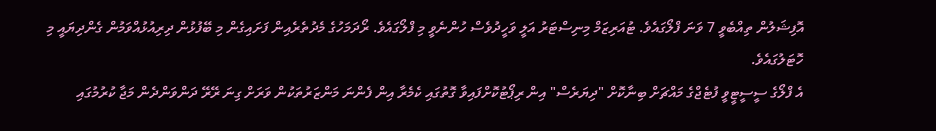އޮފިޝަލުން ތިއްބެވީ 7 ވަނަ ފްލޯގައެވެ. ޓުއަރިޒަމް މިނިސްޓަރު އަލީ ވަހީދުވެސް ހުންނެވީ މި ފްލޯގައެވެ. ރޯދަމަހުގެ މެދުތެރެއިން ފަށައިގެން މި ބޭފުޅުން ދިރިއުޅުއްވަމުން ގެންދިޔައީ މި ހޮޓަލުގައެވެ.
އެ ފްލޯގެ ސީސީޓީވީ ފުޓެޖްގެ މައްޗަށް ބިނާކޮށް "ދިޔަރެސް" އިން ރިޕޯޓުކޮށްފައިވާ ގޮތުގައި ކެމެރާ އިން ފެންނަ މަންޒަރުތަކުން ވަރަށް ގިނަ ރޭރޭ ދަންވަންދެން މަޖާ ކުރުމުގައި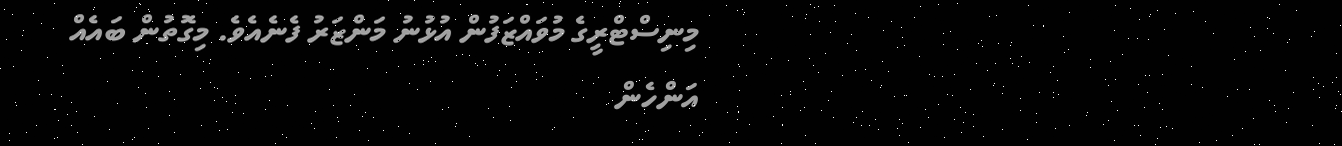މިނިސްޓްރީގެ މުވައްޒަފުން އުޅުނު މަންޒަރު ފެނެއެވެ. މިގޮތުން ބައެއް އަންހެން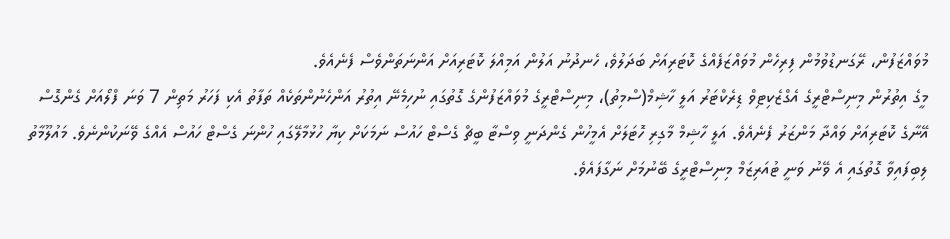މުވައްޒަފުން، ރޭގަނޑުވުމުން ފިރިހެން މުވައްޒަފެއްގެ ކޮޓަރިއަށް ބަދަލުވެ، ހެނދުނު އަލުން އަމިއްލަ ކޮޓަރިއަށް އަންނަތަންވެސް ފެނެއެވެ.
މީގެ އިތުރުން މިނިސްޓްރީގެ އެގްޒެކިޓިވް ޑިރެކްޓަރު އަލީ ހާޝިމް(ސްމިތު)، މިނިސްޓްރީގެ މުވައްޒަފުންގެ ގޮތުގައި ނުހިމެނޭ އިތުރު އަންހެނުންތަކެއް ތަފާތު އެކި ފަހަރު މަތިން 7 ވަނަ ފްލޯއަށް ގެންގޮސް އޭނާގެ ކޮޓަރިއަށް ވައްދާ މަންޒަރު ފެނެއެވެ. އަލީ ހާޝިމް މާގިރި ހޮޓަލަށް އެމީހުން ގެންދަނީ ވިސްޓާ ބީޗް ގެސްޓް ހައުސް ނަމަކަށް ކިޔާ ހުޅުމާލޭގައި ހުންނަ ގެސްޓް ހައުސް އެއްގެ ވޭނަކުންނެވެ. މައުލޫމާތު ލިބިފައިވާ ގޮތުގައި އެ ވޭނު ވަނީ ޓުއަރިޒަމް މިނިސްޓްރީގެ ބޭނުމަށް ނަގާފައެވެ.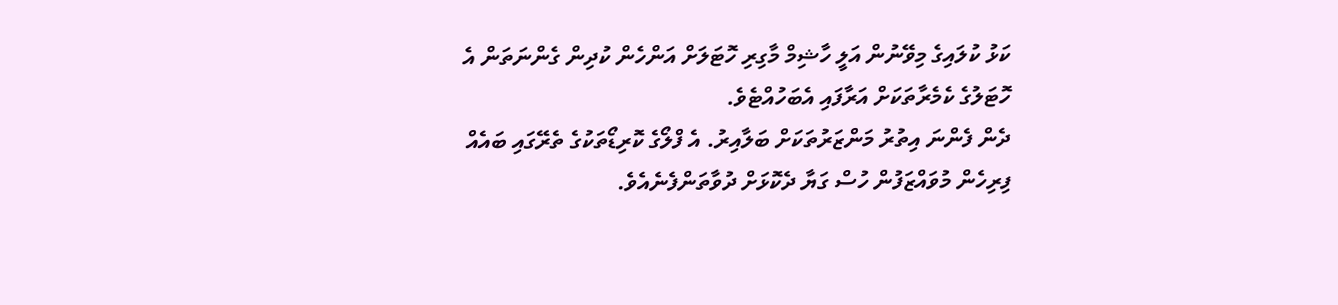ކަޅު ކުލައިގެ މިވޭނުން އަލީ ހާޝިމް މާގިރި ހޮޓަލަށް އަންހެން ކުދިން ގެންނަތަން އެ ހޮޓަލުގެ ކެމެރާތަކަށް އަރާފައި އެބަހުއްޓެވެ.
ދެން ފެންނަ އިތުރު މަންޒަރުތަކަށް ބަލާއިރު. އެ ފްލޯގެ ކޮރިޑޯތަކުގެ ތެރޭގައި ބައެއް ފިރިހެން މުވައްޒަފުން ހުސް ގަޔާ ދެކޮޅަށް ދުވާތަންފެނެއެވެ.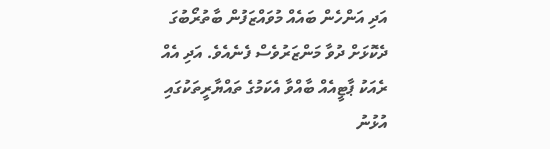އަދި އަންހެން ބައެއް މުވައްޒަފުން ބާތުރޯބުގަ ދެކޮޅަށް ދުވާ މަންޒަރުވެސް ފެނެއެވެ. އަދި އެއް ރެއަކު ޕާޓީއެއް ބާއްވާ އެކަމުގެ ތައްޔާރީތަކުގައި އުޅުނު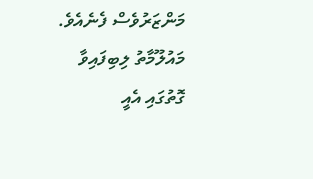މަންޒަރުވެސް ފެނެއެވެ. މައުލޫމާތު ލިބިފައިވާ ގޮތުގައި އެއީ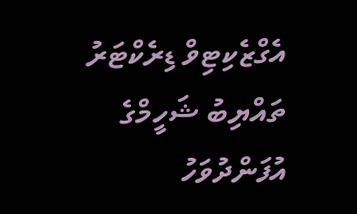އެގްޒެކިޓިވް ޑިރެކްޓަރު ތައްޔިބު ޝަހީމްގެ އުފަންދުވަހު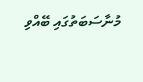މުނާސަބަތުގައި ބޭއްވި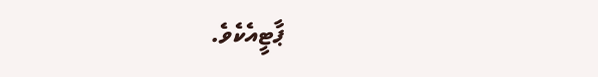ޕާޓީއެކެވެ.